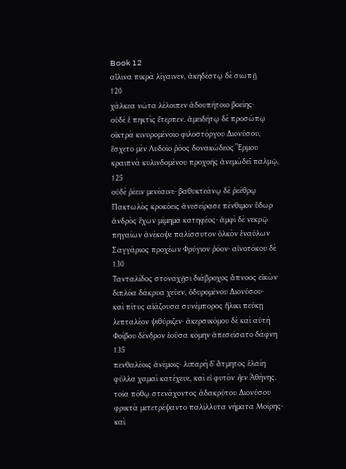Book 12
αἴλινα πικρὰ λίγαινεν, ἀκηδέστῳ δὲ σιωπῇ
120
χάλκεα νῶτα λέλοιπεν ἀδουπήτοιο βοείης·
οὐδέ ἑ πηκτὶς ἔτερπεν. ἀμειδήτῳ δὲ προσώπῳ
οἰκτρὰ κινυρομένοιο φιλοστόργου Διονύσου,
ἔσχετο μὲν Λυδοῖο ῥόος δονακώδεος Ἕρμου
κραιπνὰ κυλινδομένου προχοῆς ἀνεμώδεϊ παλμῷ,
125
οὐδὲ ῥέειν μενέαινε· βαθυκτεάνῳ δὲ ῥεέθρῳ
Πακτωλὸς κροκόεις ἀνεσείρασε πένθιμον ὕδωρ
ἀνδρὸς ἔχων μίμημα κατηφέος· ἀμφὶ δὲ νεκρῷ
πηγαίων ἀνέκοψε παλίσσυτον ὁλκὸν ἐναύλων
Σαγγάριος προχέων Φρύγιον ῥόον· αἰνοτόκου δὲ
130
Τανταλίδος στοναχῇσι διάβροχος ἄπνοος εἰκὼν
διπλόα δάκρυα χεῦεν, ὀδυρομένου Διονύσου·
καὶ πίτυς αἰάζουσα συνέμπορος ἥλικι πεύκῃ
λεπταλέον ψιθύριζεν· ἀκερσικόμου δὲ καὶ αὐτὴ
Φοίβου δένδρον ἐοῦσα κόμην ἀπεσείσατο δάφνη
135
πενθαλέοις ἀνέμοις· λιπαρὴ δʼ ἄτμητος ἐλαίη
φύλλα χαμαὶ κατέχευε, καὶ εἰ φυτὸν ἦεν Ἀθήνης.
τοῖα πόθῳ στενάχοντος ἀδακρύτου Διονύσου
φρικτὰ μετετρέψαντο παλίλλυτα νήματα Μοίρης·
καὶ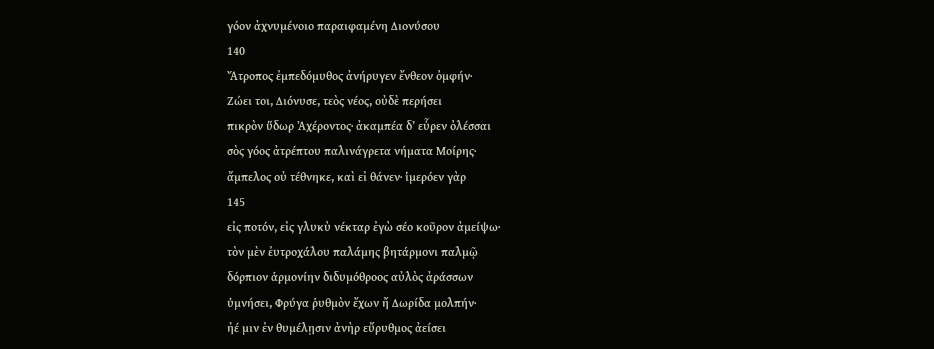γόον ἀχνυμένοιο παραιφαμένη Διονύσου
140
Ἄτροπος ἐμπεδόμυθος ἀνήρυγεν ἔνθεον ὀμφήν·
Ζώει τοι, Διόνυσε, τεὸς νέος, οὐδὲ περήσει
πικρὸν ὕδωρ Ἀχέροντος· ἀκαμπέα δʼ εὗρεν ὀλέσσαι
σὸς γόος ἀτρέπτου παλινάγρετα νήματα Μοίρης·
ἄμπελος οὐ τέθνηκε, καὶ εἰ θάνεν· ἱμερόεν γὰρ
145
εἰς ποτόν, εἰς γλυκὺ νέκταρ ἐγὼ σέο κοῦρον ἀμείψω·
τὸν μὲν ἐυτροχάλου παλάμης βητάρμονι παλμῷ
δόρπιον ἁρμονίην διδυμόθροος αὐλὸς ἀράσσων
ὑμνήσει, Φρύγα ῥυθμὸν ἔχων ἤ Δωρίδα μολπήν·
ἠέ μιν ἐν θυμέλῃσιν ἀνὴρ εὔρυθμος ἀείσει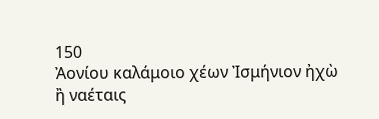150
Ἀονίου καλάμοιο χέων Ἰσμήνιον ἠχὼ
ἢ ναέταις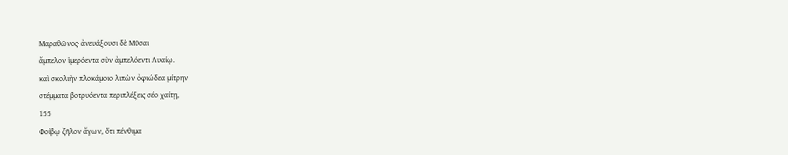Μαραθῶνος· ἀνευάξουσι δὲ Μῦσαι
ἄμπελον ἱμερόεντα σὺν ἀμπελόεντι Λυαίῳ.
καὶ σκολιὴν πλοκάμοιο λιπὼν ὀφιώδεα μίτρην
στέμματα βοτρυόεντα περιπλέξεις σέο χαίτῃ,
155
Φοίβῳ ζῆλον ἄγων, ὅτι πένθιμα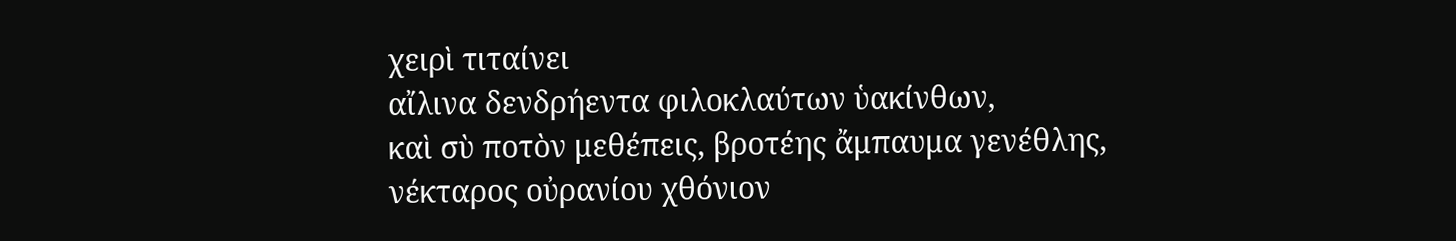χειρὶ τιταίνει
αἴλινα δενδρήεντα φιλοκλαύτων ὑακίνθων,
καὶ σὺ ποτὸν μεθέπεις, βροτέης ἄμπαυμα γενέθλης,
νέκταρος οὐρανίου χθόνιον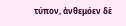τύπον, ἀνθεμόεν δὲ